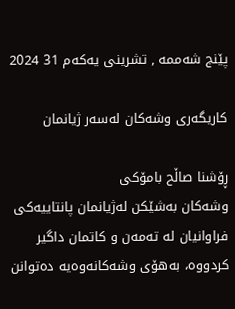پێنج شه‌ممه‌ , تشرینی یه‌كه‌م 31 2024

کاریگەری وشەکان لەسەر ژیانمان

ڕۆشنا صاڵح بامۆکی
وشەکان بەشێکن لەژیانمان پانتاییەکی فراوانیان لە تەمەن و کاتمان داگیر کردووە، بەهۆی وشەکانەوەیە دەتوانن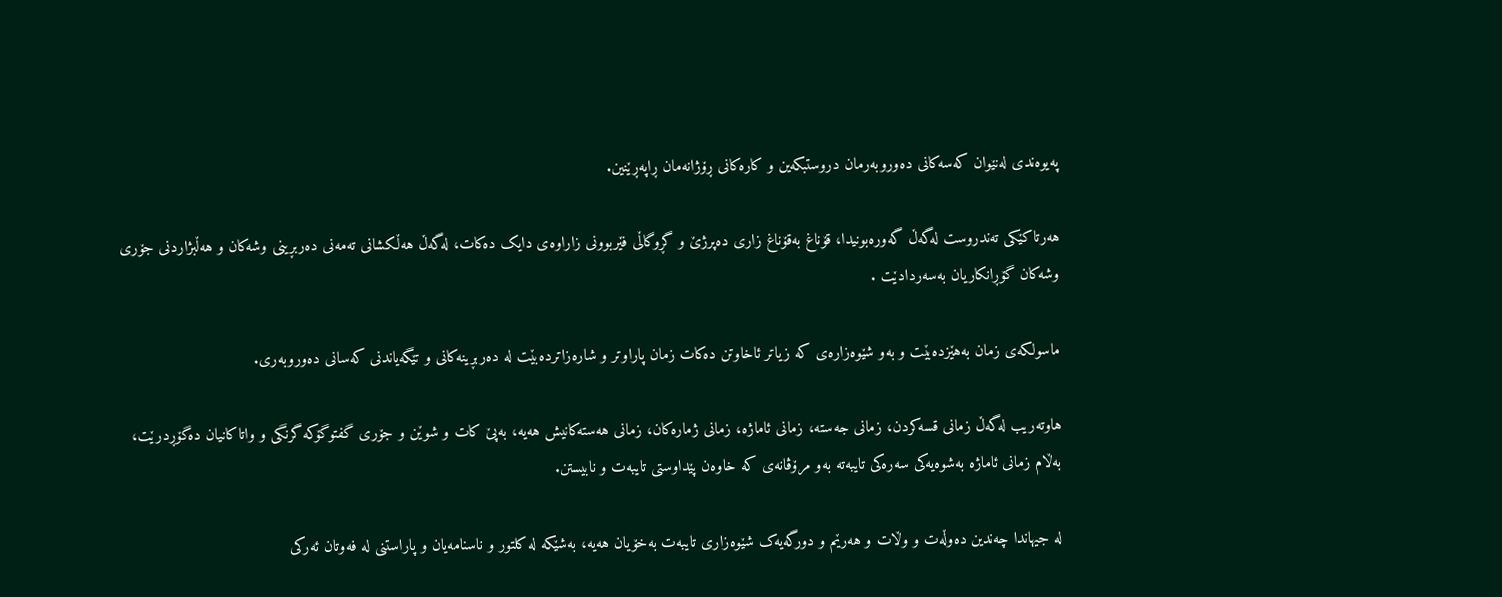پەیوەندی لەنێوان کەسەکانی دەوروبەرمان دروستبکەین و کارەکانی ڕۆژانەمان ڕاپەڕێنین.

هەرتاکێکی تەندروست لەگەڵ گەورەبونیدا، قۆناغ بەقۆناغ زاری دەپرژێ و گڕوگاڵی فێربوونی زاراوەی دایک دەکات، لەگەڵ هەڵکشانی تەمەنی دەربڕینی وشەکان و هەڵبژاردنی جۆری وشەکان گۆڕانکاریان بەسەردادێت .

ماسولکەی زمان بەهێزدەبێت و بەو شێوەزارەی کە زیاتر ئاخاوتن دەکات زمان پاراوتر و شارەزاتردەبێت لە دەربڕینەکانی و تێگەیاندنی کەسانی دەوروبەری.

هاوتەریب لەگەڵ زمانی قسەکردن، زمانی جەستە، زمانی ئاماژە، زمانی ژمارەکان، زمانی هەستەکانیش هەیە، بەپێ کات و شوێن و جۆری گفتوگۆکە گرنگی و واتاکانیان دەگۆڕدرێت، بەڵام زمانی ئاماژە بەشوەیەکی سەرەکی تایبەتە بەو مرۆڤانەی کە خاوەن پێداوستی تایبەت و نابیستن.

لە جیهاندا چەندین دەوڵەت و وڵات و هەرێم و دورگەیەک شێوەزاری تایبەت بەخۆیان هەیە، بەشێکە لە کلتور و ناسنامەیان و پاراستنی لە فەوتان ئەرکی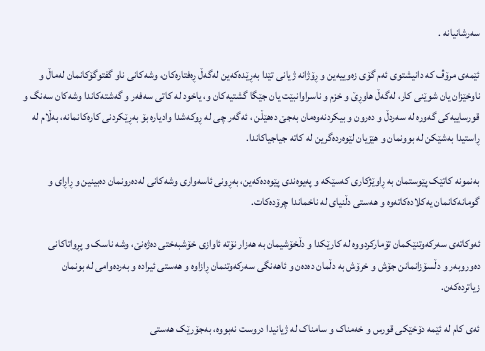سەرشانیانە .

ئێمەی مرۆڤ کە دانیشتوی ئەم گۆی زەوییەین و ڕۆژانە ژیانی تێدا بەڕێدەکەین لەگەڵ ڕەفتارەکان، وشەکانی ناو گفتوگۆکانمان لەماڵ و ناوخێزان یان شوێنی کار، لەگەڵ هاوڕێ و خزم و ناسراوانبێت یان جێگا گشتیەکان و، یاخود لە کاتی سەفەر و گەشتەکاندا وشەکان سەنگ و قورساییەکی گەورە لە سەردڵ و دەرون و بیکردنەوەمان بەجێ دەهێڵن ، ئەگەر چی لە ڕوکەشدا وادیارە بۆ بەڕێکردنی کارەکانمانە، بەڵام لە ڕاستیدا بەشێکن لە بوونمان و هێزیان لێوەردەگرین لە کاتە جیاجیاکاندا.

بەنمونە کاتێک پێوستمان بە ڕاوێژکاری کەسێکە و پەیوەندی پێوەدەکەین، بەڕونی ئاسەواری وشەکانی لەدەرونمان دەبینین و ڕاڕای و گومانەکانمان یەکلادەکاتەوە و هەستی دڵنیای لە ناخماندا چرۆدەکات.

ئەوکاتەی سەرکەوتنێکمان تۆمارکردووە لە کارێکدا و دڵخۆشیمان بە هەزار نۆتە ئاوازی خۆشبەختی دەژەنێ، وشە ناسک و پڕواتاکانی دەوروبەر و دڵسۆزانمانن جۆش و خرۆش بە دڵمان دەدەن و ئاهەنگی سەرکەوتنمان ڕازاوە و هەستی ئیرادە و بەردەوامی لە بونمان زیاتردەکەن.

ئەی کام لە ئێمە دۆخێکی قورس و خەمناک و سامناک لە ژیانیدا دروست نەبووە، بەجۆرێک هەستی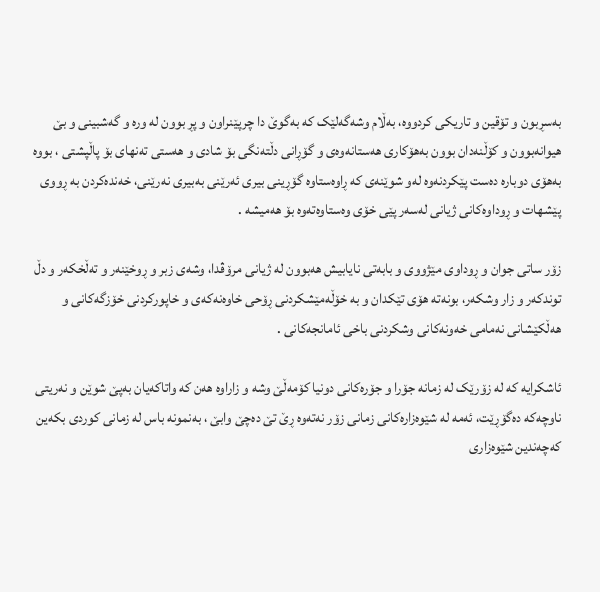بەسڕبون و تۆقین و تاریکی کردووە، بەڵام وشەگەلێک کە بەگوێ دا چرپێنراون و پڕ بوون لە ورە و گەشبینی و بێ هیوانەبوون و کۆڵنەدان بوون بەهۆکاری هەستانەوەی و گۆڕانی دڵتەنگی بۆ شادی و هەستی تەنهای بۆ پاڵپشتی ، بووە بەهۆی دوبارە دەست پێکردنەوە لەو شوێنەی کە ڕاوەستاوە گۆڕینی بیری ئەرێنی بەبیری نەرێنی، خەندەکردن بە ڕووی پێشهات و ڕوداوەکانی ژیانی لەسەر پێی خۆی وەستاوەتەوە بۆ هەمیشە .

زۆر ساتی جوان و ڕوداوی مێژووی و بابەتی نایابیش هەبوون لە ژیانی مرۆڤدا، وشەی زبر و ڕوخێنەر و تەڵخکەر و دڵ توندکەر و زار وشکەر، بونەتە هۆی تێکدان و بە خۆڵەمێشکردنی ڕۆحی خاوەنەکەی و خاپورکردنی خۆزگەکانی و هەڵکێشانی نەمامی خەونەکانی وشکردنی باخی ئامانجەکانی .

ئاشکرایە کە لە زۆرێک لە زمانە جۆرا و جۆرەکانی دونیا کۆمەڵێ وشە و زاراوە هەن کە واتاکەیان بەپێ شوێن و نەریتی ناوچەکە دەگۆڕێت، ئەمە لە شێوەزارەکانی زمانی زۆر نەتەوە ڕێ تێ دەچێ وابێ ، بەنمونە باس لە زمانی کوردی بکەین کەچەندین شێوەزاری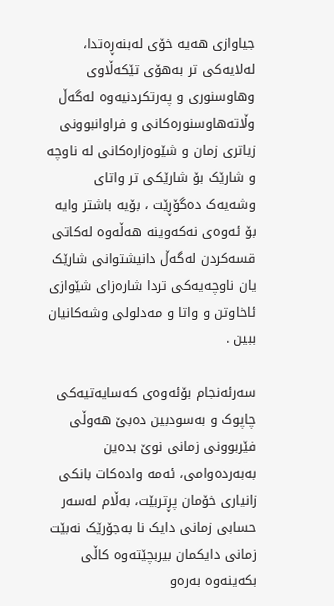جیاوازی هەیە خۆی لەبنەڕەتدا، لەلایەکی تر بەهۆی تێکەڵاوی وهاوسنوری و پەرتکردنیەوە لەگەڵ وڵاتەهاوسنورەکانی و فراوانبوونی زیاتری زمان و شێوەزارەکانی لە ناوچە و شارێک بۆ شارێکی تر واتای وشەیەک دەگۆڕێت ، بۆیە باشتر وایە بۆ ئەوەی نەکەوینە هەڵەوە لەکاتی قسەکردن لەگەڵ دانیشتوانی شارێک یان ناوچەیەکی تردا شارەزای شێوازی ئاخاوتن و واتا و مەدلولی وشەکانیان ببین .

سەرئەنجام بۆئەوەی کەسایەتیەکی چاپوک و بەسودبین دەبێ هەوڵی فێربوونی زمانی نوێ بدەین بەبەردەوامی، ئەمە وادەکات بانکی زانیاری خۆمان پڕتربێت، بەڵام لەسەر حسابی زمانی دایک نا بەجۆرێک نەبێت زمانی دایکمان بیربچێتەوە کاڵی بکەینەوە بەرەو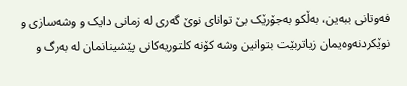فەوتانی ببەین، بەڵکو بەجۆرێک بێ توانای نوێ گەری لە زمانی دایک و وشەسازی و نوێکردنەوەیمان زیاتربێت بتوانین وشە کۆنە کلتوریەکانی پێشینانمان لە بەرگ و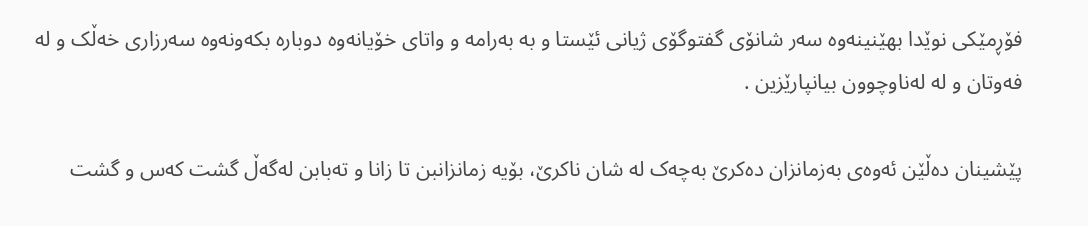فۆڕمێکی نوێدا بهێنینەوە سەر شانۆی گفتوگۆی ژیانی ئێستا و بە بەرامە و واتای خۆیانەوە دوبارە بکەونەوە سەرزاری خەڵک و لە فەوتان و لە لەناوچوون بیانپارێزین .

پێشینان دەڵێن ئەوەی بەزمانزان دەکرێ بەچەک لە شان ناکرێ، بۆیە زمانزانبن تا زانا و تەبابن لەگەڵ گشت کەس و گشت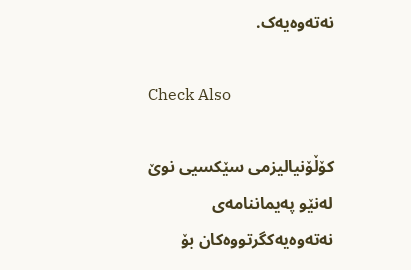نەتەوەیەک.

Check Also

کۆڵۆنیالیزمی سێکسیی نوێ لەنێو پەیماننامەی نەتەوەیەکگرتووەکان بۆ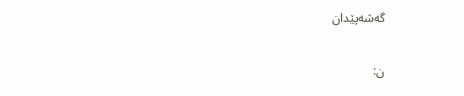گەشەپێدان

ن: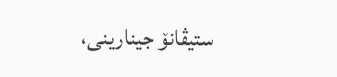ستیڤانۆ جینارینی،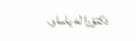دکتۆرا لە یاساو.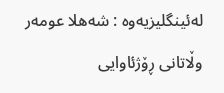لەئینگلیزیەوە : شەهلا عومەر وڵاتانی ڕۆژئاوایی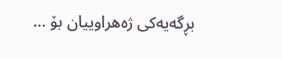بڕگەیەکی ژەهراوییان بۆ …